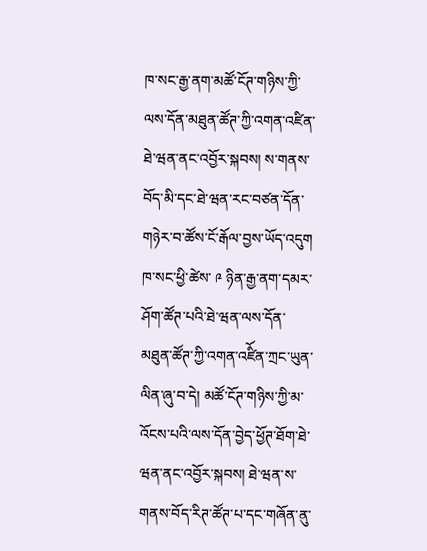ཁ་སང་རྒྱ་ནག་མཚོ་ངོཊ་གཉིས་ཀྱི་ལས་དོན་མཐུན་ཚོཊ་ཀྱི་འགན་འཛིན་ཐེ་ཝན་ནང་འབྱོར་སྐབས། ས་གནས་བོད་མི་དང་ཐེ་ཝན་རང་བཙན་དོན་གཉེར་བ་ཚོས་ངོ་རྒོལ་བྱས་ཡོད་འདུག
ཁ་སང་ཕྱི་ཚེས་ ༩ ཉིན་རྒྱ་ནག་དམར་ཤོག་ཚོཊ་པའི་ཐེ་ཝན་ལས་དོན་མཐུན་ཚོཊ་ཀྱི་འགན་འཛིོན་ཀྲང་ཡུན་ལིན་ཞུ་བ་དེ། མཚོ་ངོཊ་གཉིས་ཀྱི་མ་འོངས་པའི་ལས་དོན་བྱེད་ཕྱོཊ་ཐོག་ཐེ་ཝན་ནང་འབྱོར་སྐབས། ཐེ་ཝན་ས་གནས་བོད་རིཊ་ཚོཊ་པ་དང་གཞོན་ནུ་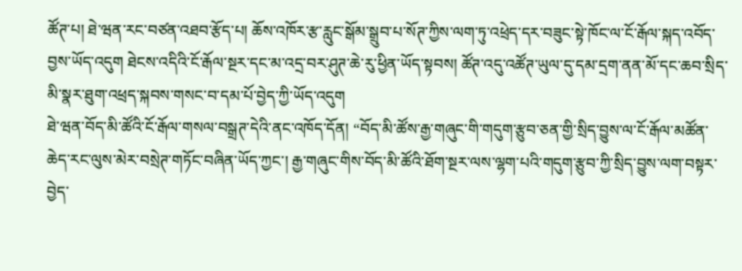ཚོཊ་པ། ཐེ་ཝན་རང་བཙན་འཐབ་རྩོད་པ། ཆོས་འཁོར་རྩ་རླུང་སྒོམ་སྒྲུབ་པ་སོཊ་ཀྱིས་ལག་ཏུ་འཕྲེད་དར་བཟུང་སྟེ་ཁོང་ལ་ངོ་རྒོལ་སྐད་འབོད་བྱས་ཡོད་འདུག ཐེངས་འདིའི་ངོ་རྒོལ་སྔར་དང་མ་འདྲ་བར་ཤུཊ་ཆེ་རུ་ཕྱིན་ཡོད་སྟབས། ཚོཊ་འདུ་འཚོཊ་ཡུལ་དུ་དམ་དྲག་ནན་མོ་དང་ཆབ་སྲིད་མི་སྣར་ཐུག་འཕྲད་སྐབས་གསང་བ་དམ་པོ་བྱེད་ཀྱི་ཡོད་འདུག
ཐེ་ཝན་བོད་མི་ཚོའི་ངོ་རྒོལ་གསལ་བསྒྲཊ་དེའི་ནང་འཁོད་དོན། “བོད་མི་ཚོས་རྒྱ་གཞུང་གི་གདུག་རྩུབ་ཅན་གྱི་སྲིད་བྱུས་ལ་ངོ་རྒོལ་མཚོན་ཆེད་རང་ལུས་མེར་བསྲེཊ་གཏོང་བཞིན་ཡོད་ཀྱང་། རྒྱ་གཞུང་གིས་བོད་མི་ཚོའི་ཐོག་སྔར་ལས་ལྷག་པའི་གདུག་རྩུབ་ཀྱི་སྲིད་བྱུས་ལག་བསྟར་བྱེད་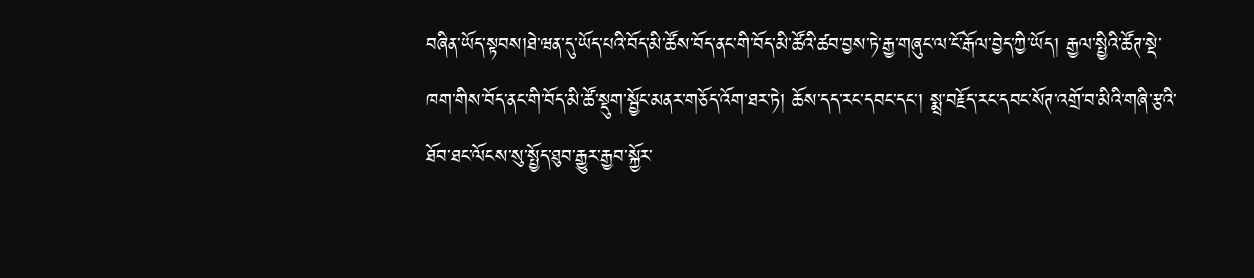བཞིན་ཡོད་སྟབས།ཐེ་ཝན་དུ་ཡོད་པའི་བོད་མི་ཚོས་བོད་ནང་གི་བོད་མི་ཚོའི་ཚབ་བྱས་ཏེ་རྒྱ་གཞུང་ལ་ངོ་རྒོལ་བྱེད་ཀྱི་ཡོད། རྒྱལ་སྤྱིའི་ཚོཊ་སྡེ་ཁག་གིས་བོད་ནང་གི་བོད་མི་ཚོ་སྡུག་སྦྱོང་མནར་གཅོད་འོག་ཐར་ཏེ། ཆོས་དད་རང་དབང་དང་། སྨྲ་བརྗོད་རང་དབང་སོཊ་འགྲོ་བ་མིའི་གཞི་རྩའི་ཐོབ་ཐང་ལོངས་སུ་སྤྱོད་ཐུབ་རྒྱུར་རྒྱབ་སྐྱོར་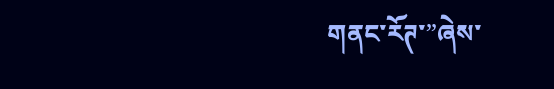གནང་རོཊ་”ཞེས་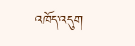འཁོད་འདུག